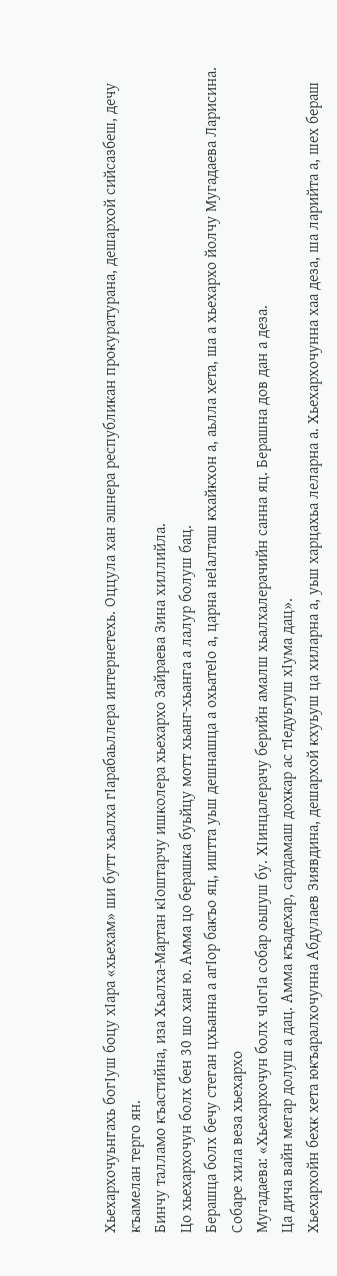Хьехархочуьнгахь богIуш боцу хIара «хьехам» ши бутт хьалха гIарабаьллера интернетехь. Оццула хан эшнера республикан прокуратурана, дешархой сийсазбеш, дечу къамелан терго ян.
Бинчу талламо къастийна, иза Хьалха-Мартан кIоштарчу ишколера хьехархо Зайраева Зина хиллийла.
Цо хьехархочун болх бен 30 шо хан ю. Амма цо берашка буьйцу мотт хьанг-хьанга а лалур болуш бац.
Берашца болх бечу стеган цхьанна а агIор бакъо яц, иштта уьш дешнашца а охьатеIо а, царна неIалташ кхайкхон а, аьлла хета, ша а хьехархо йолчу Мугадаева Ларисина.
Собаре хила веза хьехархо
Мугадаева: «Хьехархочун болх чIогIа собар оьшуш бу. ХIинцалерачу берийн амалш хьалхалерачийн санна яц. Берашна дов дан а деза.
Ца дича вайн мегар долуш а дац. Амма къадехар, сардамаш дохкар ас тIедуьтуш хIума дац».
Хьехархойн бехк хета юкъаралхочунна Абдулаев Зиявдина, дешархой кхуьуш ца хиларна а, уьш харцахьа леларна а. Хьехархочунна хаа деза, ша ларийта а, шех бераш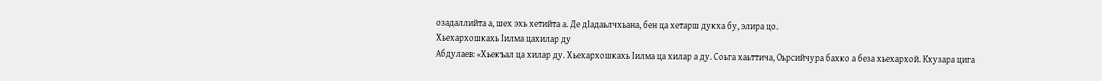озадаллийта а, шех эхь хетийта а. Де дIадаьлчхьана, бен ца хетарш дукха бу, элира цо.
Хьехархошкахь Iилма цахилар ду
Абдулаев: «Хьекъал ца хилар ду. Хьехархошкахь Iилма ца хилар а ду. Соьга хаьттича, Оьрсийчура бахко а беза хьехархой. Кхузара цига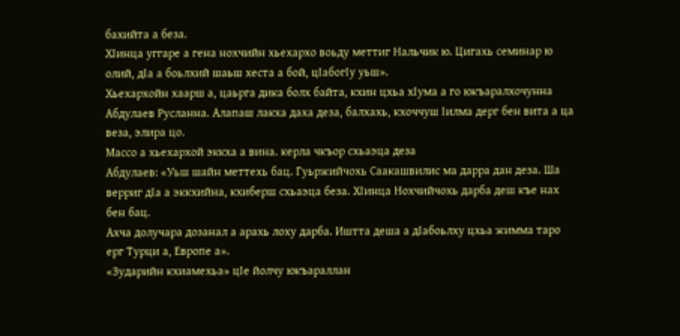бахийта а беза.
ХIинца уггаре а гена нохчийн хьехархо воьду меттиг Нальчик ю. Цигахь семинар ю олий, дIа а боьлхий шаьш хеста а бой, цIабогIу уьш».
Хьехархойн хаарш а, цаьрга дика болх байта, кхин цхьа хIума а го юкъаралхочунна Абдулаев Русланна. Алапаш лакха даха деза, балхахь, кхоччуш Iилма дерг бен вита а ца веза, элира цо.
Массо а хьехархой эккха а вина. керла чкъор схьаэца деза
Абдулаев: «Уьш шайн меттехь бац. Гуьржийчохь Саакашвилис ма дарра дан деза. Ша верриг дIа а эккхийна, кхиберш схьаэца беза. ХIинца Нохчийчохь дарба деш къе нах бен бац.
Ахча долучара дозанал а арахь лоху дарба. Иштта деша а дIабоьлху цхьа жимма таро ерг Турци а, Европе а».
«Зударийн кхиамехьа» цIе йолчу юкъараллан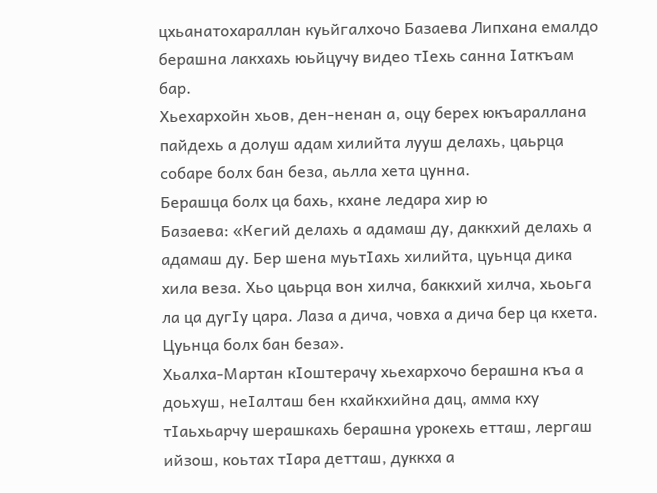цхьанатохараллан куьйгалхочо Базаева Липхана емалдо берашна лакхахь юьйцучу видео тIехь санна Iаткъам бар.
Хьехархойн хьов, ден-ненан а, оцу берех юкъараллана пайдехь а долуш адам хилийта лууш делахь, цаьрца собаре болх бан беза, аьлла хета цунна.
Берашца болх ца бахь, кхане ледара хир ю
Базаева: «Кегий делахь а адамаш ду, даккхий делахь а адамаш ду. Бер шена муьтIахь хилийта, цуьнца дика хила веза. Хьо цаьрца вон хилча, баккхий хилча, хьоьга ла ца дугIу цара. Лаза а дича, човха а дича бер ца кхета.
Цуьнца болх бан беза».
Хьалха-Мартан кIоштерачу хьехархочо берашна къа а доьхуш, неIалташ бен кхайкхийна дац, амма кху тIаьхьарчу шерашкахь берашна урокехь етташ, лергаш ийзош, коьтах тIара детташ, дуккха а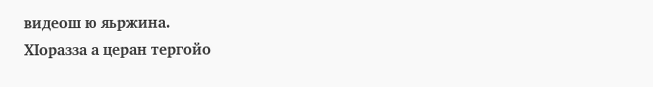видеош ю яьржина.
ХIоразза а церан тергойо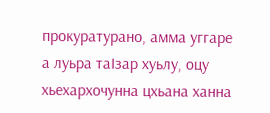прокуратурано, амма уггаре а луьра таIзар хуьлу, оцу хьехархочунна цхьана ханна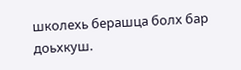школехь берашца болх бар доьхкуш.